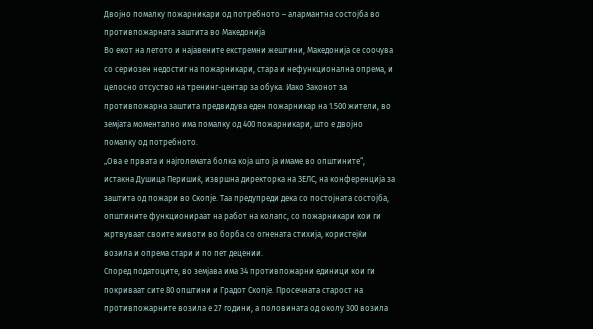Двојно помалку пожарникари од потребното – алармантна состојба во противпожарната заштита во Македонија
Во екот на летото и најавените екстремни жештини, Македонија се соочува со сериозен недостиг на пожарникари, стара и нефункционална опрема, и целосно отсуство на тренинг-центар за обука. Иако Законот за противпожарна заштита предвидува еден пожарникар на 1.500 жители, во земјата моментално има помалку од 400 пожарникари, што е двојно помалку од потребното.
„Ова е првата и најголемата болка која што ја имаме во општините“, истакна Душица Перишиќ, извршна директорка на ЗЕЛС, на конференција за заштита од пожари во Скопје. Таа предупреди дека со постојната состојба, општините функционираат на работ на колапс, со пожарникари кои ги жртвуваат своите животи во борба со огнената стихија, користејќи возила и опрема стари и по пет децении.
Според податоците, во земјава има 34 противпожарни единици кои ги покриваат сите 80 општини и Градот Скопје. Просечната старост на противпожарните возила е 27 години, а половината од околу 300 возила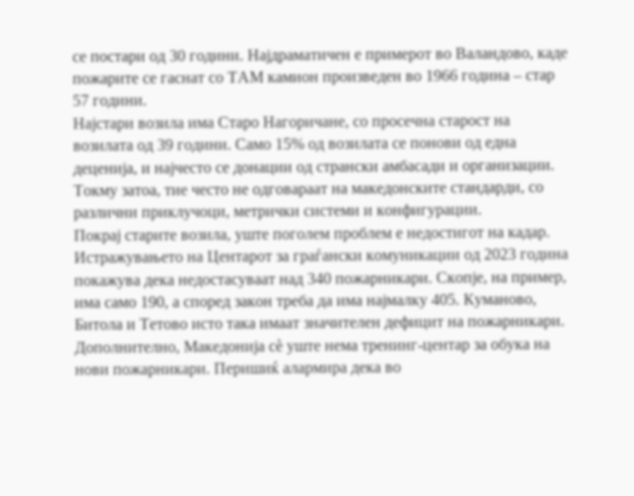се постари од 30 години. Најдраматичен е примерот во Валандово, каде пожарите се гаснат со ТАМ камион произведен во 1966 година – стар 57 години.
Најстари возила има Старо Нагоричане, со просечна старост на возилата од 39 години. Само 15% од возилата се понови од една деценија, и најчесто се донации од странски амбасади и организации. Токму затоа, тие често не одговараат на македонските стандарди, со различни приклучоци, метрички системи и конфигурации.
Покрај старите возила, уште поголем проблем е недостигот на кадар. Истражувањето на Центарот за граѓански комуникации од 2023 година покажува дека недостасуваат над 340 пожарникари. Скопје, на пример, има само 190, а според закон треба да има најмалку 405. Куманово, Битола и Тетово исто така имаат значителен дефицит на пожарникари.
Дополнително, Македонија сè уште нема тренинг-центар за обука на нови пожарникари. Перишиќ алармира дека во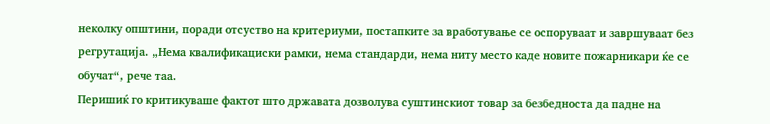неколку општини, поради отсуство на критериуми, постапките за вработување се оспоруваат и завршуваат без регрутација. „Нема квалификациски рамки, нема стандарди, нема ниту место каде новите пожарникари ќе се обучат“, рече таа.
Перишиќ го критикуваше фактот што државата дозволува суштинскиот товар за безбедноста да падне на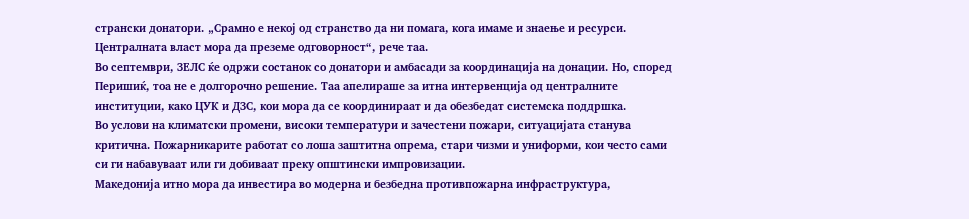странски донатори. „Срамно е некој од странство да ни помага, кога имаме и знаење и ресурси. Централната власт мора да преземе одговорност“, рече таа.
Во септември, ЗЕЛС ќе одржи состанок со донатори и амбасади за координација на донации. Но, според Перишиќ, тоа не е долгорочно решение. Таа апелираше за итна интервенција од централните институции, како ЦУК и ДЗС, кои мора да се координираат и да обезбедат системска поддршка.
Во услови на климатски промени, високи температури и зачестени пожари, ситуацијата станува критична. Пожарникарите работат со лоша заштитна опрема, стари чизми и униформи, кои често сами си ги набавуваат или ги добиваат преку општински импровизации.
Македонија итно мора да инвестира во модерна и безбедна противпожарна инфраструктура,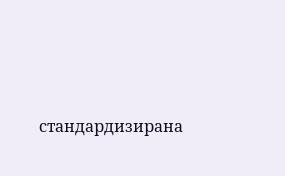стандардизирана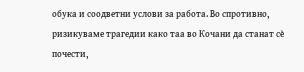обука и соодветни услови за работа. Во спротивно, ризикуваме трагедии како таа во Кочани да станат сè почести,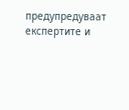предупредуваат експертите и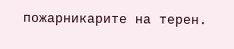пожарникарите на терен.